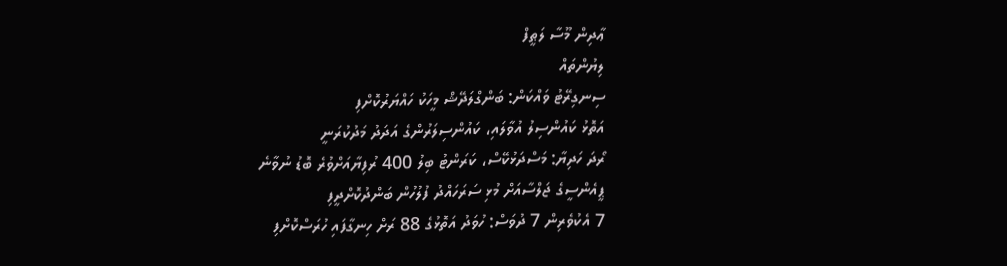ޢާދިން މޫސާ ލަޠީފް
ލިޔުންތައް
ސިނގިރޭޓު ވައްކަން: ބަންގްލަދޭޝް މީހަކު ހައްޔަރުކޮށްފި
އަތޮޅު ކައުންސިލު އުވާލައި، ކައުންސިލަރުންގެ އަދަދު މަދުކުރަނީ
ރޯދަ ހަދިޔާ: މަސްދަޅުކޭސް، ކަރަންޓު ބިލު 400 ރުފިޔާއަށްވުރެ ބޮޑު ނުވާނެ
ޕީއެންސީގެ ޖަލްސާއަށް މުޅި ސަރަހައްދު ފުލުހުން ބަންދުކޮށްދީފި
7 އެކުވެރިން 7 ދުވަސް: ހުވަދު އަތޮޅުގެ 88 ރަށް ހިނގާފައި ހުރަސްކޮށްފި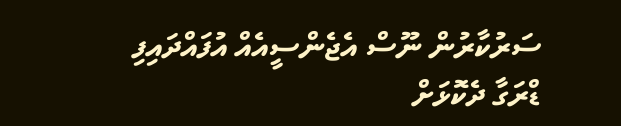ސަރުކާރުން ނޫސް އެޖެންސީއެއް އުފައްދައިފި
ޑްރަގާ ދެކޮޅަށް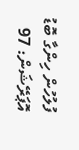ފުލުހުން ހިންގާ ބޮޑު އޮޕަރޭޝަން: 97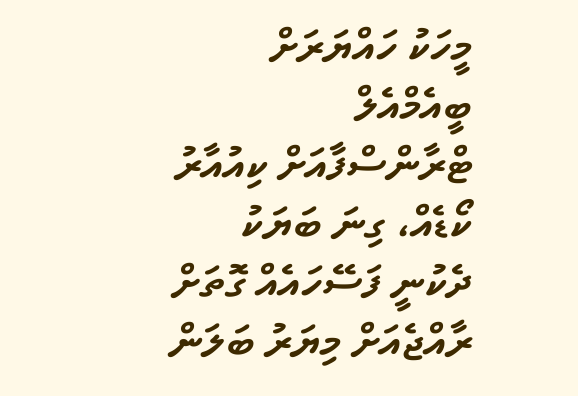މީހަކު ހައްޔަރަށް
ބީއެމްއެލް ޓްރާންސްފާއަށް ކިއުއާރު ކޯޑެއް، ގިނަ ބަޔަކު ދެކުނީ ފަސޭހައެއް ގޮތަށް
ރާއްޖެއަށް މިޔަރު ބަލަން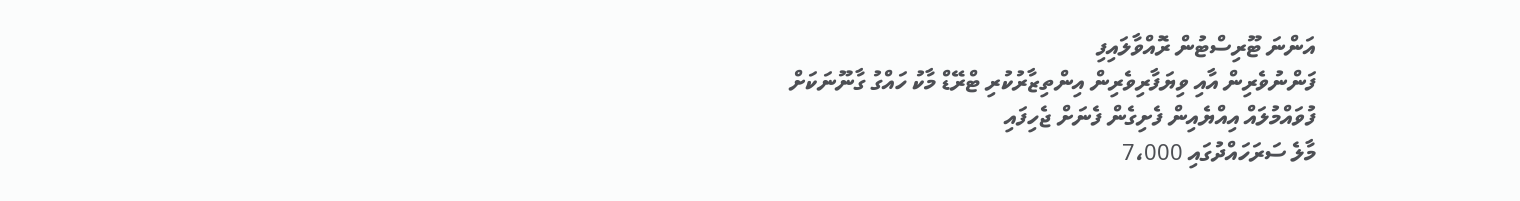އަންނަ ޓޫރިސްޓުން ރޮއްވާލައިފި
ފަންނުވެރިން އާއި ވިޔަފާރިވެރިން އިންތިޒާރުކުރި ޓްރޭޑް މާކު ހައްގު ގާނޫނަކަށް
ފުވައްމުލައް އިއްޔެއިން ފެށިގެން ފެނަށް ޖެހިފައި
މާލެ ސަރަހައްދުގައި 7،000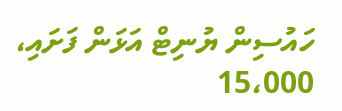ހައުސިން ޔުނިޓް އަޅަން ފަށައި، 15،000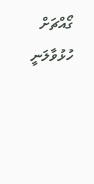ގޯއްޗަށް ހުޅުވާލަނީ